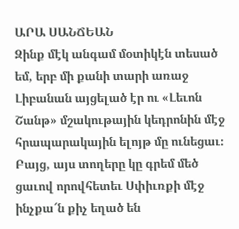ԱՐԱ ՍԱՆՃԵԱՆ
Զինք մէկ անգամ մօտիկէն տեսած եմ, երբ մի քանի տարի առաջ Լիբանան այցելած էր ու «Լեւոն Շանթ» մշակութային կեդրոնին մէջ հրապարակային ելոյթ մը ունեցաւ։ Բայց, այս տողերը կը գրեմ մեծ ցաւով որովհետեւ Սփիւռքի մէջ ինչքա՜ն քիչ եղած են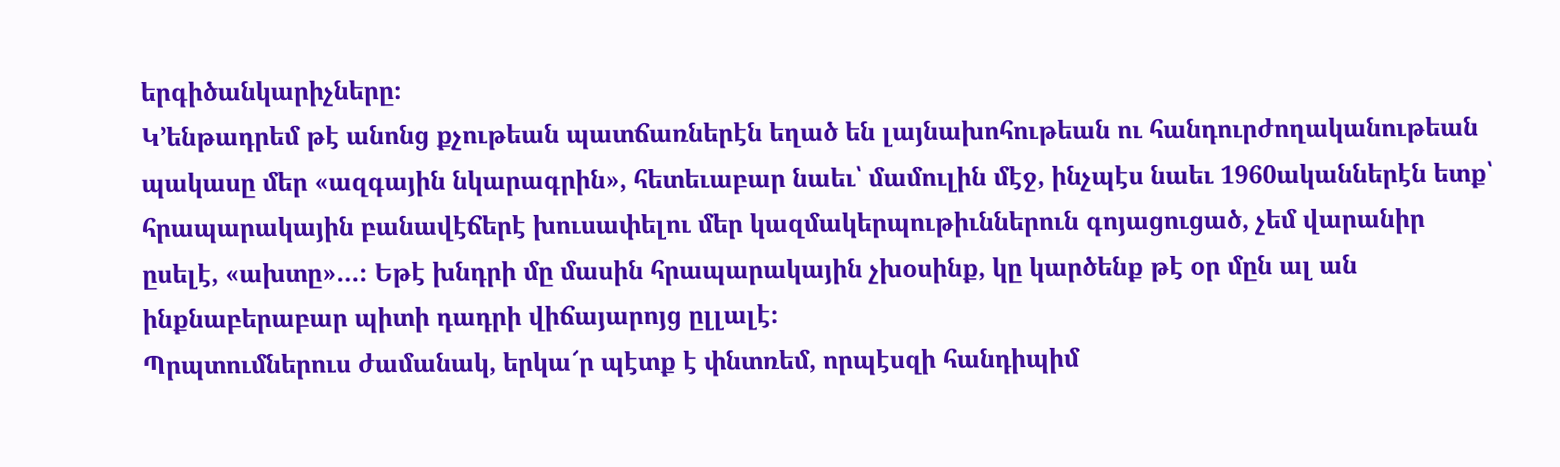երգիծանկարիչները։
Կ’ենթադրեմ թէ անոնց քչութեան պատճառներէն եղած են լայնախոհութեան ու հանդուրժողականութեան պակասը մեր «ազգային նկարագրին», հետեւաբար նաեւ՝ մամուլին մէջ, ինչպէս նաեւ 1960ականներէն ետք՝ հրապարակային բանավէճերէ խուսափելու մեր կազմակերպութիւններուն գոյացուցած, չեմ վարանիր ըսելէ, «ախտը»…։ Եթէ խնդրի մը մասին հրապարակային չխօսինք, կը կարծենք թէ օր մըն ալ ան ինքնաբերաբար պիտի դադրի վիճայարոյց ըլլալէ։
Պրպտումներուս ժամանակ, երկա՜ր պէտք է փնտռեմ, որպէսզի հանդիպիմ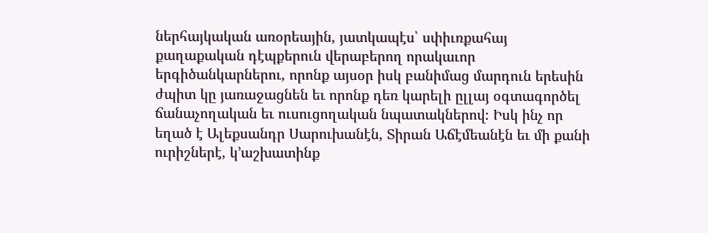ներհայկական առօրեային, յատկապէս՝ սփիւռքահայ քաղաքական դէպքերուն վերաբերող որակաւոր երգիծանկարներու, որոնք այսօր իսկ բանիմաց մարդուն երեսին ժպիտ կը յառաջացնեն եւ որոնք դեռ կարելի ըլլայ օգտագործել ճանաչողական եւ ուսուցողական նպատակներով։ Իսկ ինչ որ եղած է Ալեքսանդր Սարուխանէն, Տիրան Աճէմեանէն եւ մի քանի ուրիշներէ, կ’աշխատինք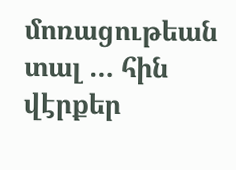մոռացութեան տալ … հին վէրքեր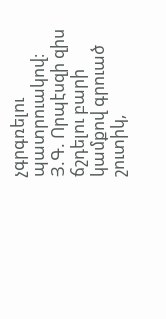չգրգռելու պատրուակով։
Յ.Գ. Որպէսզի զիս ճշդելու բարի կամքով գրուած շուտիկ,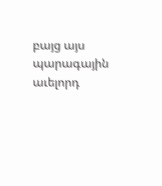բայց այս պարագային աւելորդ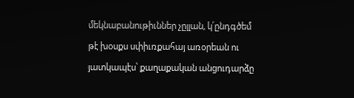մեկնաբանութիւններ չըլլան, կ՛ընդգծեմ թէ խօսքս սփիւռքահայ առօրեան ու յատկապէս՝ քաղաքական անցուդարձը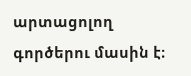արտացոլող գործերու մասին է։